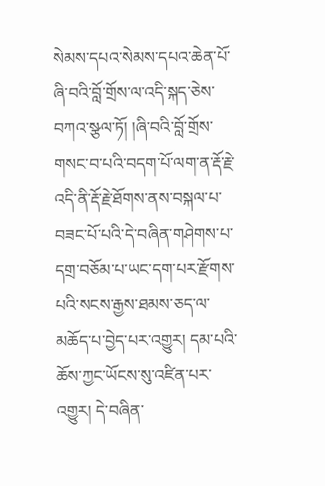སེམས་དཔའ་སེམས་དཔའ་ཆེན་པོ་ཞི་བའི་བློ་གྲོས་ལ་འདི་སྐད་ཅེས་བཀའ་སྩལ་ཏོ། །ཞི་བའི་བློ་གྲོས་གསང་བ་པའི་བདག་པོ་ལག་ན་རྡོ་རྗེ་འདི་ནི་རྡོ་རྗེ་ཐོགས་ནས་བསྐལ་པ་བཟང་པོ་པའི་དེ་བཞིན་གཤེགས་པ་དགྲ་བཅོམ་པ་ཡང་དག་པར་རྫོགས་པའི་སངས་རྒྱས་ཐམས་ཅད་ལ་མཆོད་པ་བྱེད་པར་འགྱུར། དམ་པའི་ཆོས་ཀྱང་ཡོངས་སུ་འཛིན་པར་འགྱུར། དེ་བཞིན་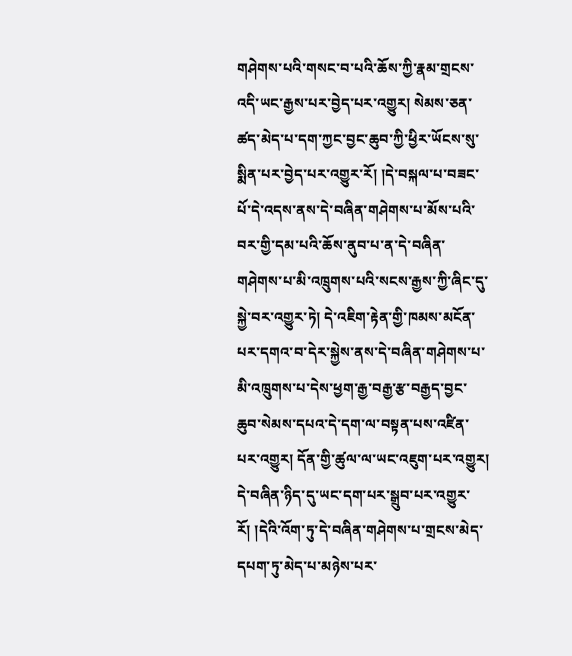གཤེགས་པའི་གསང་བ་པའི་ཆོས་ཀྱི་རྣམ་གྲངས་འདི་ཡང་རྒྱས་པར་བྱེད་པར་འགྱུར། སེམས་ཅན་ཚད་མེད་པ་དག་ཀྱང་བྱང་ཆུབ་ཀྱི་ཕྱིར་ཡོངས་སུ་སྨིན་པར་བྱེད་པར་འགྱུར་རོ། །དེ་བསྐལ་པ་བཟང་པོ་དེ་འདས་ནས་དེ་བཞིན་གཤེགས་པ་མོས་པའི་བར་གྱི་དམ་པའི་ཆོས་ནུབ་པ་ན་དེ་བཞིན་གཤེགས་པ་མི་འཁྲུགས་པའི་སངས་རྒྱས་ཀྱི་ཞིང་དུ་སྐྱེ་བར་འགྱུར་ཏེ། དེ་འཇིག་རྟེན་གྱི་ཁམས་མངོན་པར་དགའ་བ་དེར་སྐྱེས་ནས་དེ་བཞིན་གཤེགས་པ་མི་འཁྲུགས་པ་དེས་ཕྱག་རྒྱ་བརྒྱ་རྩ་བརྒྱད་བྱང་ཆུབ་སེམས་དཔའ་དེ་དག་ལ་བསྟན་པས་འཛིན་པར་འགྱུར། དོན་གྱི་ཚུལ་ལ་ཡང་འཇུག་པར་འགྱུར། དེ་བཞིན་ཉིད་དུ་ཡང་དག་པར་སྒྲུབ་པར་འགྱུར་རོ། །དེའི་འོག་ཏུ་དེ་བཞིན་གཤེགས་པ་གྲངས་མེད་དཔག་ཏུ་མེད་པ་མཉེས་པར་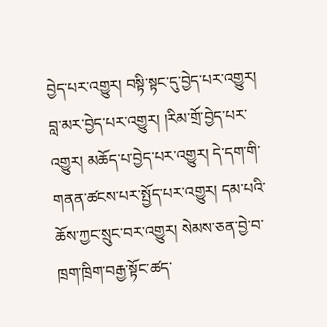བྱེད་པར་འགྱུར། བསྟི་སྟང་དུ་བྱེད་པར་འགྱུར། བླ་མར་བྱེད་པར་འགྱུར། །རིམ་གྲོ་བྱེད་པར་འགྱུར། མཆོད་པ་བྱེད་པར་འགྱུར། དེ་དག་གི་གནན་ཚངས་པར་སྤྱོད་པར་འགྱུར། དམ་པའི་ཆོས་ཀྱང་སྲུང་བར་འགྱུར། སེམས་ཅན་བྱེ་བ་ཁྲག་ཁྲིག་བརྒྱ་སྟོང་ཚད་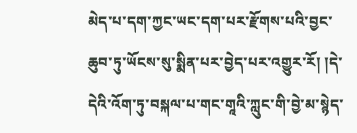མེད་པ་དག་ཀྱང་ཡང་དག་པར་རྫོགས་པའི་བྱང་ཆུབ་ཏུ་ཡོངས་སུ་སྨིན་པར་བྱེད་པར་འགྱུར་རོ། །དེ་དེའི་འོག་ཏུ་བསྐལ་པ་གང་གཱའི་ཀླུང་གི་བྱེ་མ་སྙེད་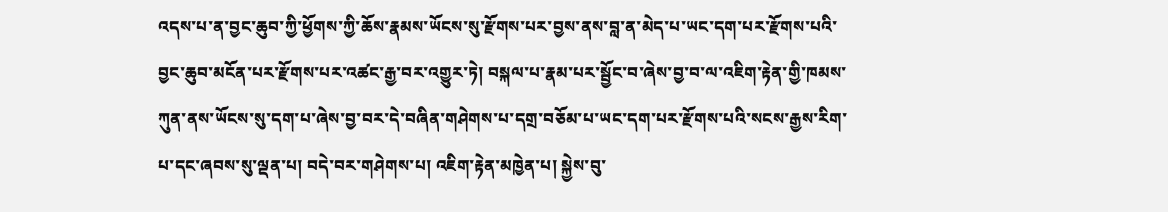འདས་པ་ན་བྱང་ཆུབ་ཀྱི་ཕྱོགས་ཀྱི་ཆོས་རྣམས་ཡོངས་སུ་རྫོགས་པར་བྱས་ནས་བླ་ན་མེད་པ་ཡང་དག་པར་རྫོགས་པའི་བྱང་ཆུབ་མངོན་པར་རྫོགས་པར་འཚང་རྒྱ་བར་འགྱུར་ཏེ། བསྐལ་པ་རྣམ་པར་སྦྱོང་བ་ཞེས་བྱ་བ་ལ་འཇིག་རྟེན་གྱི་ཁམས་ཀུན་ནས་ཡོངས་སུ་དག་པ་ཞེས་བྱ་བར་དེ་བཞིན་གཤེགས་པ་དགྲ་བཅོམ་པ་ཡང་དག་པར་རྫོགས་པའི་སངས་རྒྱས་རིག་པ་དང་ཞབས་སུ་ལྡན་པ། བདེ་བར་གཤེགས་པ། འཇིག་རྟེན་མཁྱེན་པ། སྐྱེས་བུ་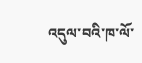འདུལ་བའི་ཁ་ལོ་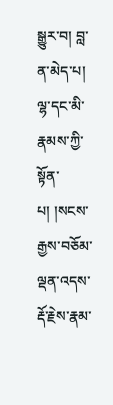སྒྱུར་བ། བླ་ན་མེད་པ། ལྷ་དང་མི་རྣམས་ཀྱི་སྟོན་པ། །སངས་རྒྱས་བཅོམ་ལྡན་འདས་རྡོ་རྗེས་རྣམ་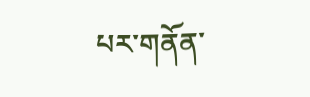པར་གནོན་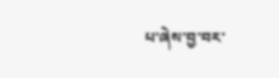པ་ཞེས་བྱ་བར་